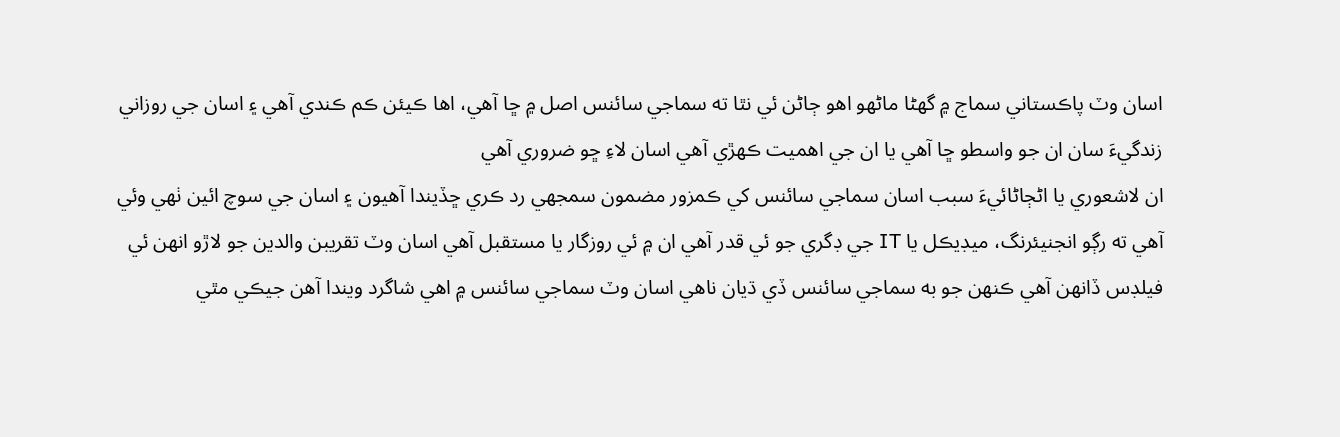اسان وٽ پاڪستاني سماج ۾ گهڻا ماڻهو اهو ڄاڻن ئي نٿا ته سماجي سائنس اصل ۾ ڇا آهي، اها ڪيئن ڪم ڪندي آهي ۽ اسان جي روزاني زندگيءَ سان ان جو واسطو ڇا آهي يا ان جي اهميت ڪهڙي آهي اسان لاءِ ڇو ضروري آهي
ان لاشعوري يا اڻڄاڻائيءَ سبب اسان سماجي سائنس کي ڪمزور مضمون سمجهي رد ڪري ڇڏيندا آهيون ۽ اسان جي سوچ ائين ٺهي وئي آهي ته رڳو انجنيئرنگ، ميڊيڪل يا IT جي ڊگري جو ئي قدر آهي ان ۾ ئي روزگار يا مستقبل آهي اسان وٽ تقريبن والدين جو لاڙو انهن ئي فيلڊس ڏانهن آهي ڪنهن جو به سماجي سائنس ڏي ڌيان ناهي اسان وٽ سماجي سائنس ۾ اهي شاگرد ويندا آهن جيڪي مٿي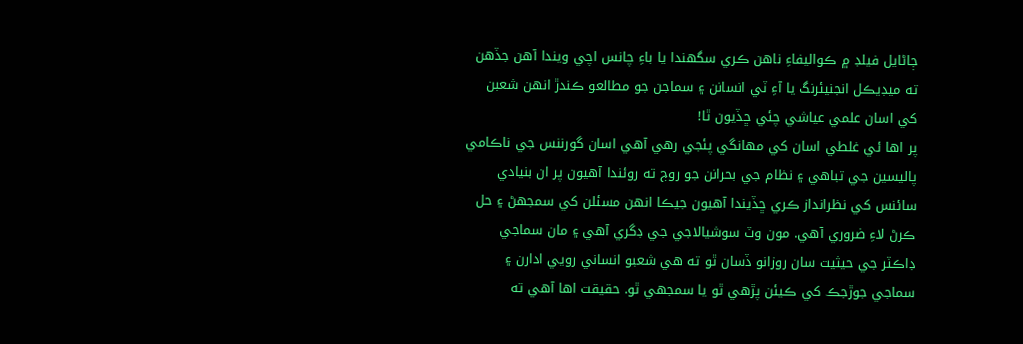ڄاڻايل فيلڊ ۾ ڪواليفاءِ ناهن ڪري سگهندا يا باءِ چانس اچي ويندا آهن جڏهن ته ميڊيڪل انجنيئرنگ يا آءِ ٽي انسانن ۽ سماجن جو مطالعو ڪندڙ انهن شعبن کي اسان علمي عياشي چئي ڇڏيون ٿا!
پر اها ئي غلطي اسان کي مهانگي پئجي رهي آهي اسان گورننس جي ناڪامي پاليسين جي تباهي ۽ نظام جي بحرانن جو روڄ ته روئندا آهيون پر ان بنيادي سائنس کي نظرانداز ڪري ڇڏيندا آهيون جيڪا انهن مسئلن کي سمجهڻ ۽ حل ڪرڻ لاءِ ضروري آهي. مون وٽ سوشيالاجي جي ڊگري آهي ۽ مان سماجي ڊاڪٽر جي حيثيت سان روزانو ڏسان ٿو ته هي شعبو انساني رويي ادارن ۽ سماجي جوڙجڪ کي ڪيئن پڙهي ٿو يا سمجهي ٿو. حقيقت اها آهي ته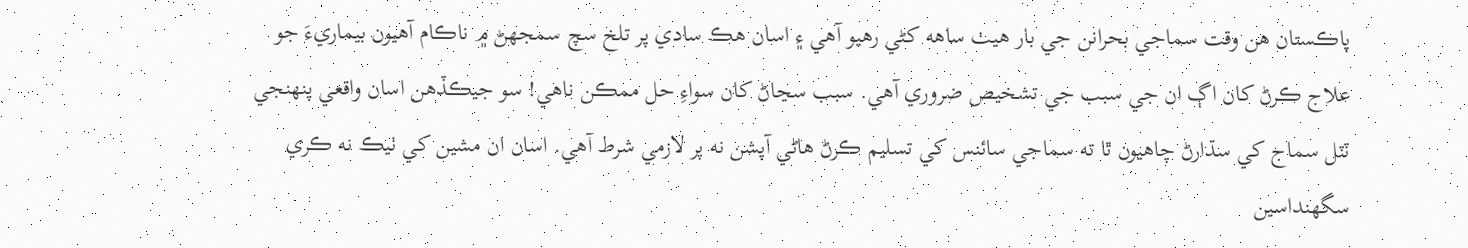پاڪستان هن وقت سماجي بحرانن جي بار هيٺ ساهه کڻي رهيو آهي ۽ اسان هڪ سادي پر تلخ سچ سمجهڻ ۾ ناڪام آهيون بيماريءَ جو علاج ڪرڻ کان اڳ ان جي سبب جي تشخيص ضروري آهي. سبب سڃاڻ کان سواءِ حل ممڪن ناهي! سو جيڪڏهن اسان واقعي پنهنجي ٽٽل سماج کي سڌارڻ چاهيون ٿا ته سماجي سائنس کي تسليم ڪرڻ هاڻي آپشن نه پر لازمي شرط آهي. اسان ان مشين کي ٺيڪ نه ڪري سگهنداسين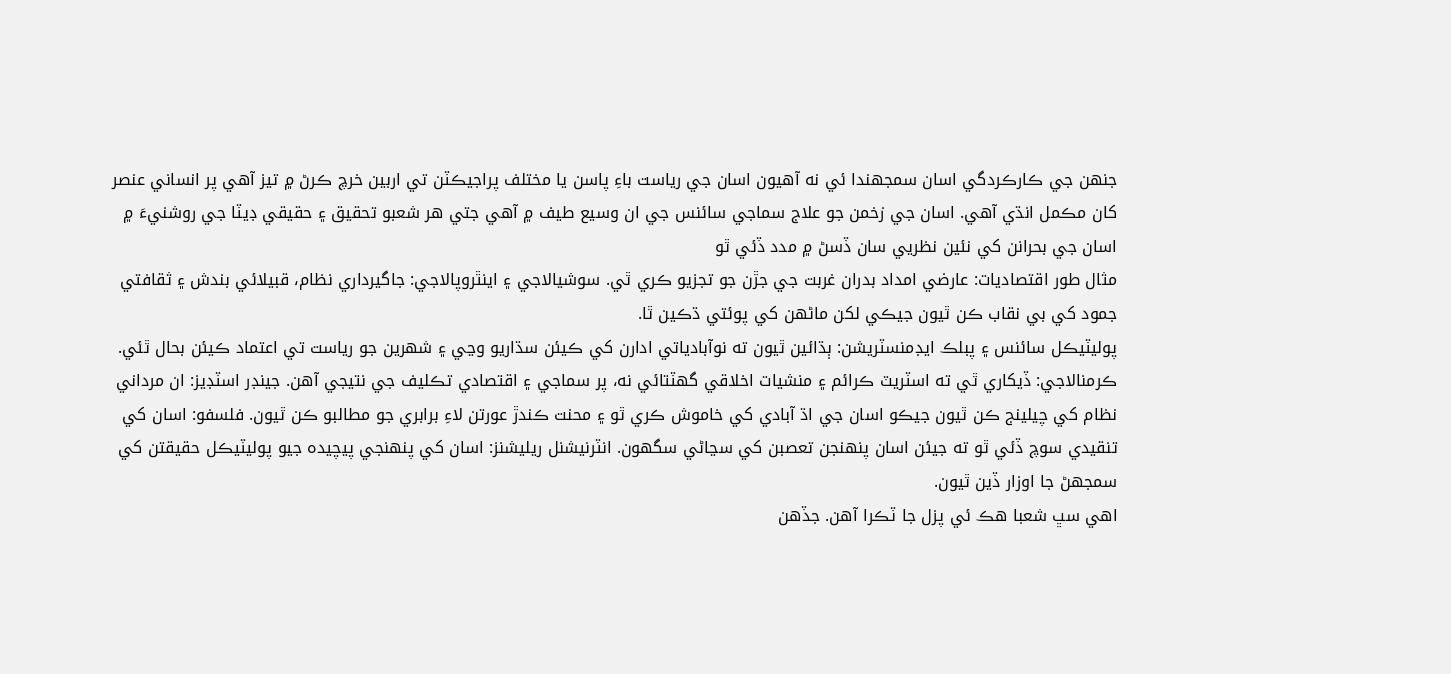جنهن جي ڪارڪردگي اسان سمجهندا ئي نه آهيون اسان جي رياست باءِ پاسن يا مختلف پراجيڪٽن تي اربين خرچ ڪرڻ ۾ تيز آهي پر انساني عنصر کان مڪمل انڌي آهي. اسان جي زخمن جو علاج سماجي سائنس جي ان وسيع طيف ۾ آهي جتي هر شعبو تحقيق ۽ حقيقي ڊيٽا جي روشنيءَ ۾ اسان جي بحرانن کي نئين نظريي سان ڏسڻ ۾ مدد ڏئي ٿو
مثال طور اقتصاديات: عارضي امداد بدران غربت جي جڙن جو تجزيو ڪري ٿي. سوشيالاجي ۽ اينٿروپالاجي: جاگيرداري نظام، قبيلائي بندش ۽ ثقافتي جمود کي بي نقاب ڪن ٿيون جيڪي لکن ماڻهن کي پوئتي ڌڪين ٿا.
پوليٽيڪل سائنس ۽ پبلڪ ايڊمنسٽريشن: ٻڌائين ٿيون ته نوآبادياتي ادارن کي ڪيئن سڌاريو وڃي ۽ شهرين جو رياست تي اعتماد ڪيئن بحال ٿئي. ڪرمنالاجي: ڏيکاري ٿي ته اسٽريٽ ڪرائم ۽ منشيات اخلاقي گهٽتائي نه، پر سماجي ۽ اقتصادي تڪليف جي نتيجي آهن. جينڊر اسٽڊيز: ان مرداني نظام کي چيلينج ڪن ٿيون جيڪو اسان جي اڌ آبادي کي خاموش ڪري ٿو ۽ محنت ڪندڙ عورتن لاءِ برابري جو مطالبو ڪن ٿيون. فلسفو: اسان کي تنقيدي سوچ ڏئي ٿو ته جيئن اسان پنهنجن تعصبن کي سڃاڻي سگهون. انٽرنيشنل ريليشنز: اسان کي پنهنجي پيچيده جيو پوليٽيڪل حقيقتن کي سمجهڻ جا اوزار ڏين ٿيون.
اهي سڀ شعبا هڪ ئي پزل جا ٽڪرا آهن. جڏهن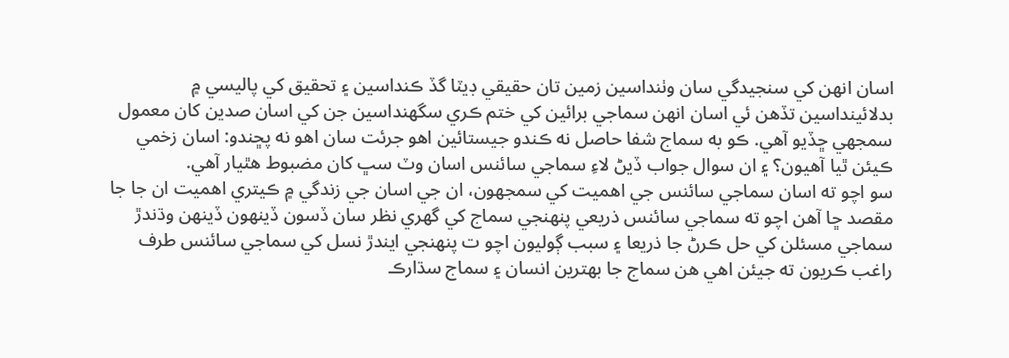اسان انهن کي سنجيدگي سان وٺنداسين زمين تان حقيقي ڊيٽا گڏ ڪنداسين ۽ تحقيق کي پاليسي ۾ بدلائينداسين تڏهن ئي اسان انهن سماجي برائين کي ختم ڪري سگهنداسين جن کي اسان صدين کان معمول سمجهي ڇڏيو آهي. ڪو به سماج شفا حاصل نه ڪندو جيستائين اهو جرئت سان اهو نه پڇندو: اسان زخمي ڪيئن ٿيا آهيون؟ ۽ ان سوال جواب ڏيڻ لاءِ سماجي سائنس اسان وٽ سڀ کان مضبوط هٿيار آهي.
سو اچو ته اسان سماجي سائنس جي اهميت کي سمجهون، ان جي اسان جي زندگي ۾ ڪيتري اهميت ان جا جا مقصد ڇا آهن اچو ته سماجي سائنس ذريعي پنهنجي سماج کي گهري نظر سان ڏسون ڏينهون ڏينهن وڌندڙ سماجي مسئلن کي حل ڪرڻ جا ذريعا ۽ سبب ڳوليون اچو ت پنهنجي ايندڙ نسل کي سماجي سائنس طرف راغب ڪريون ته جيئن اهي هن سماج جا بهترين انسان ۽ سماج سڌارڪ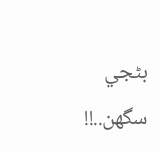بڻجي سگهن..!!